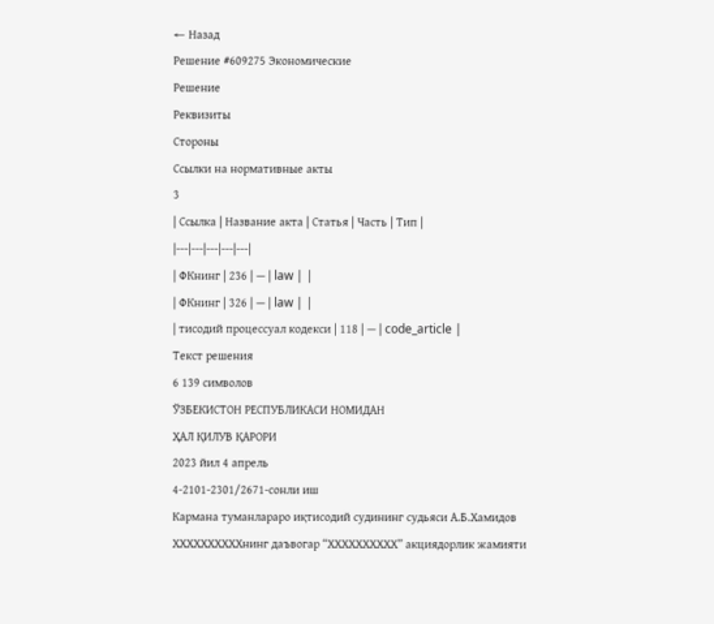← Назад
Решение #609275 Экономические
Решение
Реквизиты
Стороны
Ссылки на нормативные акты
3
| Ссылка | Название акта | Статья | Часть | Тип |
|---|---|---|---|---|
| ФКнинг | 236 | — | law | |
| ФКнинг | 326 | — | law | |
| тисодий процессуал кодекси | 118 | — | code_article |
Текст решения
6 139 символов
ЎЗБЕКИСТОН РЕСПУБЛИКАСИ НОМИДАН
ҲАЛ ҚИЛУВ ҚАРОРИ
2023 йил 4 апрель
4-2101-2301/2671-сонли иш
Кармана туманлараро иқтисодий судининг судьяси А.Б.Хамидов
ХХХХХХХХХХнинг даъвогар “ХХХХХХХХХХ” акциядорлик жамияти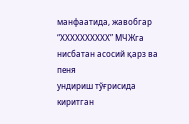манфаатида, жавобгар “ХХХХХХХХХХ” МЧЖга нисбатан асосий қарз ва пеня
ундириш тўғрисида киритган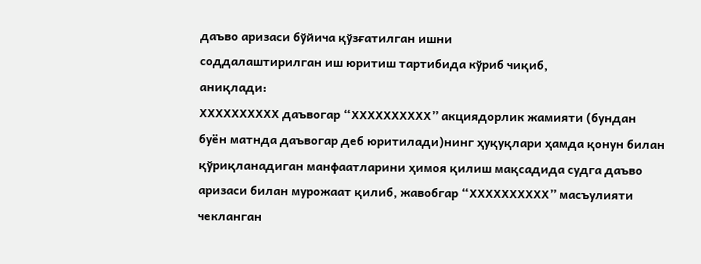даъво аризаси бўйича қўзғатилган ишни
соддалаштирилган иш юритиш тартибида кўриб чиқиб,
аниқлади:
ХХХХХХХХХХ даъвогар “ХХХХХХХХХХ” акциядорлик жамияти (бундан
буён матнда даъвогар деб юритилади)нинг ҳуқуқлари ҳамда қонун билан
қўриқланадиган манфаатларини ҳимоя қилиш мақсадида судга даъво
аризаси билан мурожаат қилиб, жавобгар “ХХХХХХХХХХ” масъулияти
чекланган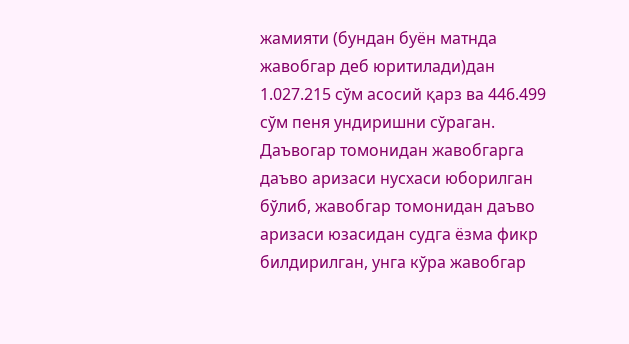жамияти (бундан буён матнда жавобгар деб юритилади)дан
1.027.215 сўм асосий қарз ва 446.499 сўм пеня ундиришни сўраган.
Даъвогар томонидан жавобгарга даъво аризаси нусхаси юборилган
бўлиб, жавобгар томонидан даъво аризаси юзасидан судга ёзма фикр
билдирилган, унга кўра жавобгар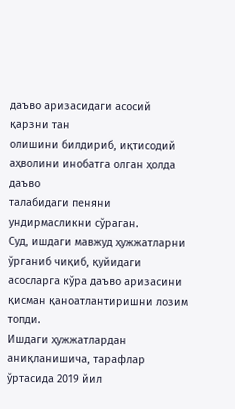даъво аризасидаги асосий қарзни тан
олишини билдириб, иқтисодий аҳволини инобатга олган ҳолда даъво
талабидаги пеняни ундирмасликни сўраган.
Суд, ишдаги мавжуд ҳужжатларни ўрганиб чиқиб, қуйидаги
асосларга кўра даъво аризасини қисман қаноатлантиришни лозим топди.
Ишдаги ҳужжатлардан аниқланишича, тарафлар ўртасида 2019 йил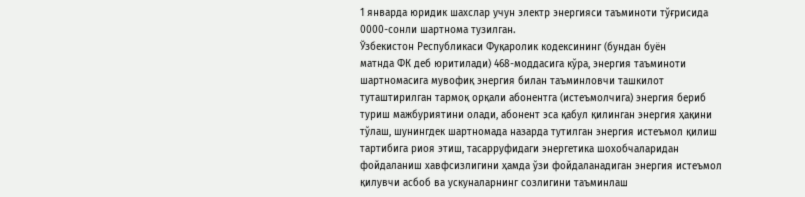1 январда юридик шахслар учун электр энергияси таъминоти тўғрисида
0000-сонли шартнома тузилган.
Ўзбекистон Республикаси Фуқаролик кодексининг (бундан буён
матнда ФК деб юритилади) 468-моддасига кўра, энергия таъминоти
шартномасига мувофиқ энергия билан таъминловчи ташкилот
туташтирилган тармоқ орқали абонентга (истеъмолчига) энергия бериб
туриш мажбуриятини олади, абонент эса қабул қилинган энергия ҳақини
тўлаш, шунингдек шартномада назарда тутилган энергия истеъмол қилиш
тартибига риоя этиш, тасарруфидаги энергетика шохобчаларидан
фойдаланиш хавфсизлигини ҳамда ўзи фойдаланадиган энергия истеъмол
қилувчи асбоб ва ускуналарнинг созлигини таъминлаш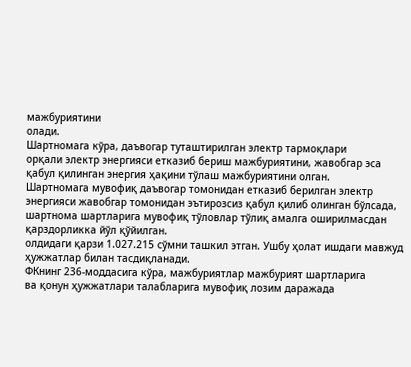мажбуриятини
олади.
Шартномага кўра, даъвогар туташтирилган электр тармоқлари
орқали электр энергияси етказиб бериш мажбуриятини, жавобгар эса
қабул қилинган энергия ҳақини тўлаш мажбуриятини олган.
Шартномага мувофиқ даъвогар томонидан етказиб берилган электр
энергияси жавобгар томонидан эътирозсиз қабул қилиб олинган бўлсада,
шартнома шартларига мувофиқ тўловлар тўлиқ амалга оширилмасдан
қарздорликка йўл қўйилган.
олдидаги қарзи 1.027.215 сўмни ташкил этган. Ушбу ҳолат ишдаги мавжуд
ҳужжатлар билан тасдиқланади.
ФКнинг 236-моддасига кўра, мажбуриятлар мажбурият шартларига
ва қонун ҳужжатлари талабларига мувофиқ лозим даражада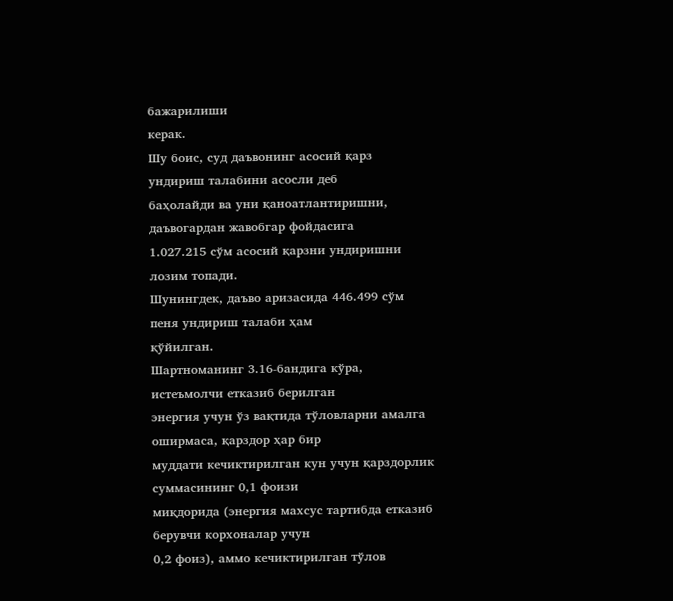бажарилиши
керак.
Шу боис, суд даъвонинг асосий қарз ундириш талабини асосли деб
баҳолайди ва уни қаноатлантиришни, даъвогардан жавобгар фойдасига
1.027.215 сўм асосий қарзни ундиришни лозим топади.
Шунингдек, даъво аризасида 446.499 сўм пеня ундириш талаби ҳам
қўйилган.
Шартноманинг 3.16-бандига кўра, истеъмолчи етказиб берилган
энергия учун ўз вақтида тўловларни амалга оширмаса, қарздор ҳар бир
муддати кечиктирилган кун учун қарздорлик суммасининг 0,1 фоизи
миқдорида (энергия махсус тартибда етказиб берувчи корхоналар учун
0,2 фоиз), аммо кечиктирилган тўлов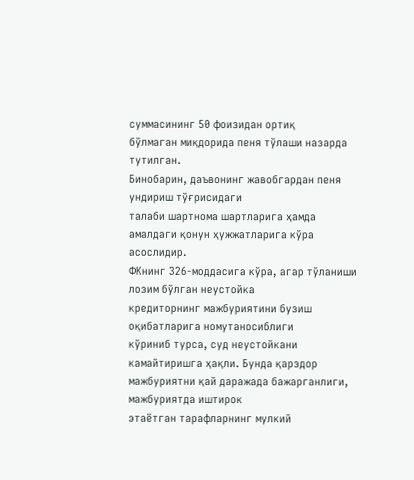суммасининг 50 фоизидан ортиқ
бўлмаган миқдорида пеня тўлаши назарда тутилган.
Бинобарин, даъвонинг жавобгардан пеня ундириш тўғрисидаги
талаби шартнома шартларига ҳамда амалдаги қонун ҳужжатларига кўра
асослидир.
ФКнинг 326-моддасига кўра, агар тўланиши лозим бўлган неустойка
кредиторнинг мажбуриятини бузиш оқибатларига номутаносиблиги
кўриниб турса, суд неустойкани камайтиришга ҳақли. Бунда қарздор
мажбуриятни қай даражада бажарганлиги, мажбуриятда иштирок
этаётган тарафларнинг мулкий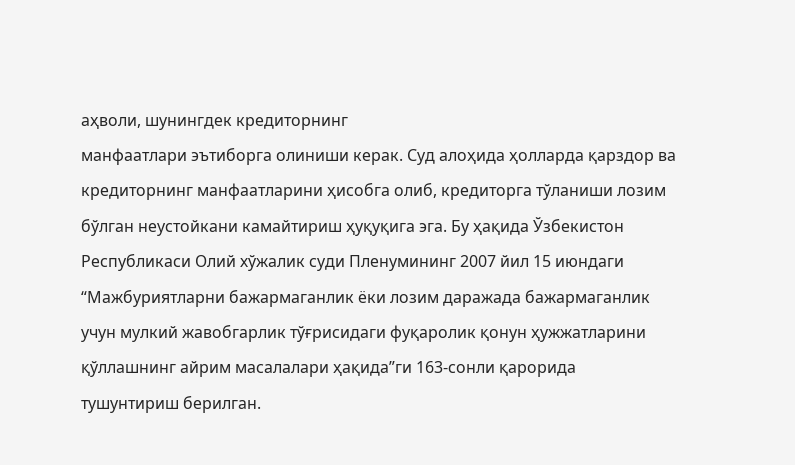аҳволи, шунингдек кредиторнинг
манфаатлари эътиборга олиниши керак. Суд алоҳида ҳолларда қарздор ва
кредиторнинг манфаатларини ҳисобга олиб, кредиторга тўланиши лозим
бўлган неустойкани камайтириш ҳуқуқига эга. Бу ҳақида Ўзбекистон
Республикаси Олий хўжалик суди Пленумининг 2007 йил 15 июндаги
“Мажбуриятларни бажармаганлик ёки лозим даражада бажармаганлик
учун мулкий жавобгарлик тўғрисидаги фуқаролик қонун ҳужжатларини
қўллашнинг айрим масалалари ҳақида”ги 163-сонли қарорида
тушунтириш берилган.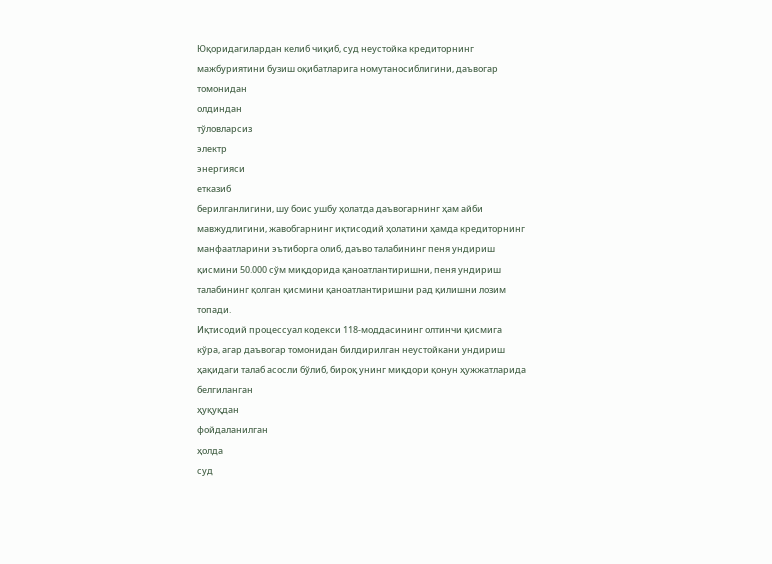Юқоридагилардан келиб чиқиб, суд неустойка кредиторнинг
мажбуриятини бузиш оқибатларига номутаносиблигини, даъвогар
томонидан
олдиндан
тўловларсиз
электр
энергияси
етказиб
берилганлигини, шу боис ушбу ҳолатда даъвогарнинг ҳам айби
мавжудлигини, жавобгарнинг иқтисодий ҳолатини ҳамда кредиторнинг
манфаатларини эътиборга олиб, даъво талабининг пеня ундириш
қисмини 50.000 сўм миқдорида қаноатлантиришни, пеня ундириш
талабининг қолган қисмини қаноатлантиришни рад қилишни лозим
топади.
Иқтисодий процессуал кодекси 118-моддасининг олтинчи қисмига
кўра, агар даъвогар томонидан билдирилган неустойкани ундириш
ҳақидаги талаб асосли бўлиб, бироқ унинг миқдори қонун ҳужжатларида
белгиланган
ҳуқуқдан
фойдаланилган
ҳолда
суд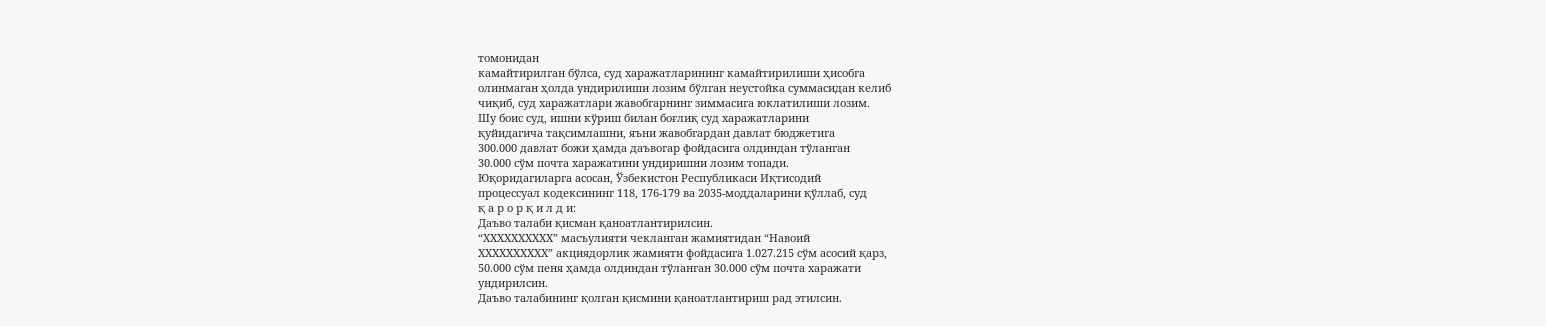томонидан
камайтирилган бўлса, суд харажатларининг камайтирилиши ҳисобга
олинмаган ҳолда ундирилиши лозим бўлган неустойка суммасидан келиб
чиқиб, суд харажатлари жавобгарнинг зиммасига юклатилиши лозим.
Шу боис суд, ишни кўриш билан боғлиқ суд харажатларини
қуйидагича тақсимлашни, яъни жавобгардан давлат бюджетига
300.000 давлат божи ҳамда даъвогар фойдасига олдиндан тўланган
30.000 сўм почта харажатини ундиришни лозим топади.
Юқоридагиларга асосан, Ўзбекистон Республикаси Иқтисодий
процессуал кодексининг 118, 176-179 ва 2035-моддаларини қўллаб, суд
қ а р о р қ и л д и:
Даъво талаби қисман қаноатлантирилсин.
“ХХХХХХХХХХ” масъулияти чекланган жамиятидан “Навоий
ХХХХХХХХХХ” акциядорлик жамияти фойдасига 1.027.215 сўм асосий қарз,
50.000 сўм пеня ҳамда олдиндан тўланган 30.000 сўм почта харажати
ундирилсин.
Даъво талабининг қолган қисмини қаноатлантириш рад этилсин.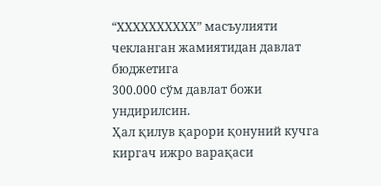“ХХХХХХХХХХ” масъулияти чекланган жамиятидан давлат бюджетига
300.000 сўм давлат божи ундирилсин.
Ҳал қилув қарори қонуний кучга киргач ижро варақаси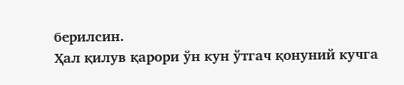берилсин.
Ҳал қилув қарори ўн кун ўтгач қонуний кучга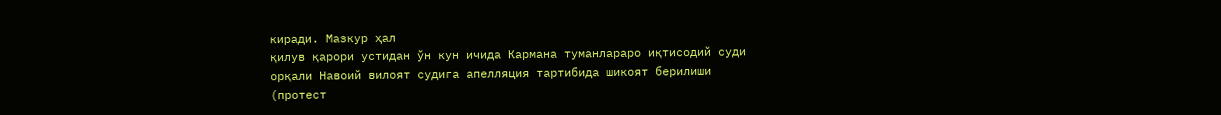киради. Мазкур ҳал
қилув қарори устидан ўн кун ичида Кармана туманлараро иқтисодий суди
орқали Навоий вилоят судига апелляция тартибида шикоят берилиши
(протест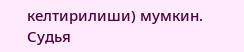келтирилиши) мумкин.
Судья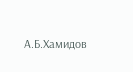А.Б.Хамидов